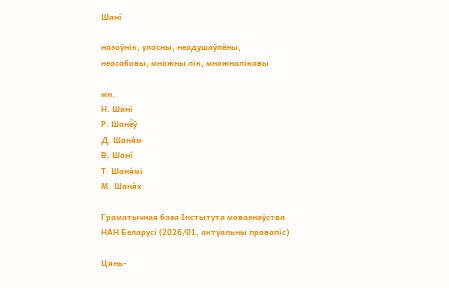Шані́

назоўнік, уласны, неадушаўлёны, неасабовы, множны лік, множналікавы

мн.
Н. Шані́
Р. Шанё́ў
Д. Шаня́м
В. Шані́
Т. Шаня́мі
М. Шаня́х

Граматычная база Інстытута мовазнаўства НАН Беларусі (2026/01, актуальны правапіс)

Цянь-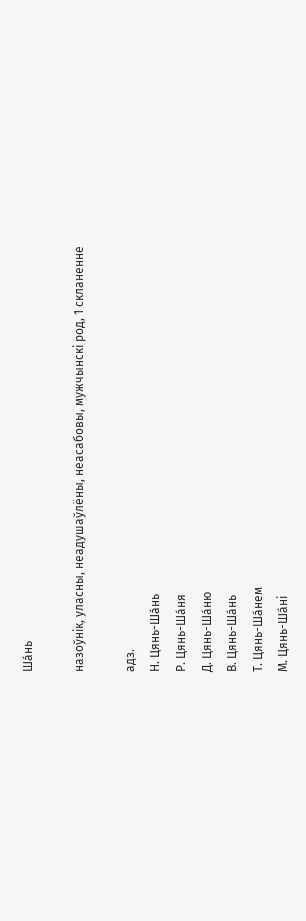Ша́нь

назоўнік, уласны, неадушаўлёны, неасабовы, мужчынскі род, 1 скланенне

адз.
Н. Цянь-Ша́нь
Р. Цянь-Ша́ня
Д. Цянь-Ша́ню
В. Цянь-Ша́нь
Т. Цянь-Ша́нем
М. Цянь-Ша́ні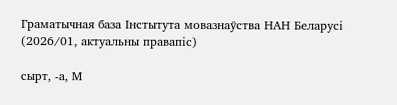Граматычная база Інстытута мовазнаўства НАН Беларусі (2026/01, актуальны правапіс)

сырт, ‑а, М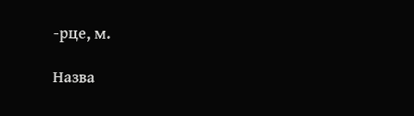‑рце, м.

Назва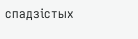спадзістых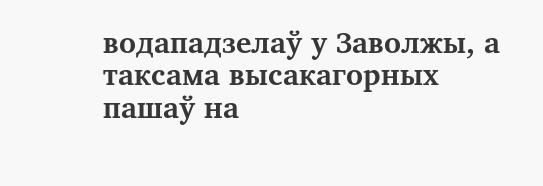водападзелаў у Заволжы, а таксама высакагорных пашаў на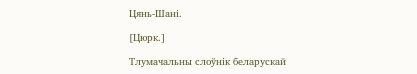Цянь-Шані.

[Цюрк.]

Тлумачальны слоўнік беларускай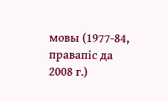мовы (1977-84, правапіс да 2008 г.)